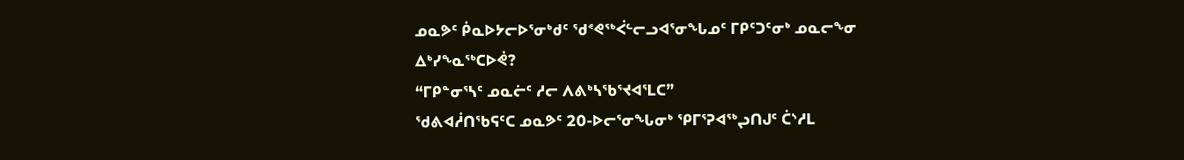ᓄᓇᕗᑦ ᑮᓇᐅᔭᓕᐅᕐᓂᒃᑯᑦ ᖁᕝᕙᖅᐹᓪᓕᓗᐊᕐᓂᖓᓄᑦ ᒥᑭᑦᑐᑦᓂᒃ ᓄᓇᓕᖕᓂ ᐃᒃᓯᖕᓇᖅᑕᐅᕚ?
“ᒥᑭᓐᓂᕐᓴᑦ ᓄᓇᓖᑦ ᓱᓕ ᐱᕕᒃᓴᖃᕐᔪᐊᕐᒪᑕ”
ᖁᕕᐊᓲᑎᖃᕋᑦᑕ ᓄᓇᕗᑦ 20-ᐅᓕᕐᓂᖓᓂᒃ ᕿᒥᕐᕈᐊᖅᖢᑎᒍᑦ ᑖᔅᓱᒪ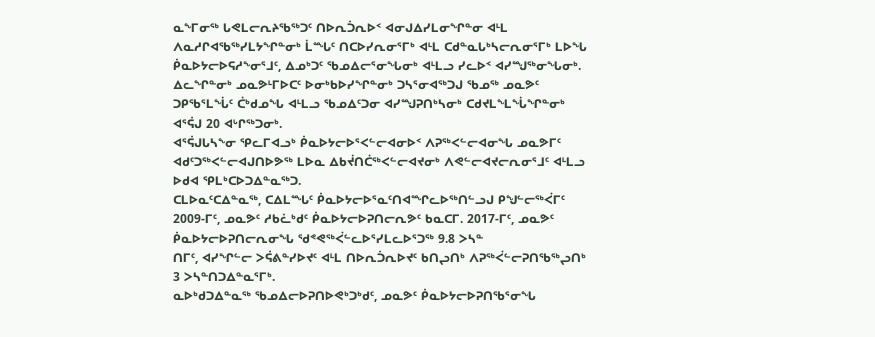ᓇᖕᒥᓂᖅ ᒐᕙᒪᓕᕆᔨᖃᖅᑐᑦ ᑎᐅᕆᑑᕆᐅᑉ ᐊᓂᒍᐃᓯᒪᓂᖏᓐᓂ ᐊᒻᒪ ᐱᓇᓱᒋᐊᖃᖅᓯᒪᔭᖏᓐᓂᒃ ᒫᙵᑦ ᑎᑕᐅᓯᕆᓂᕐᒥᒃ ᐊᒻᒪ ᑕᑯᓐᓇᒐᒃᓴᓕᕆᓂᕐᒥᒃ ᒪᐅᖓ ᑮᓇᐅᔭᓕᐅᕋᓱᖕᓂᕐᒧᑦ, ᐃᓄᒃᑐᑦ ᖃᓄᐃᓕᕐᓂᖓᓂᒃ ᐊᒻᒪᓗ ᓯᓚᐅᑉ ᐊᓯᙳᖅᓂᖓᓂᒃ. ᐃᓚᖏᓐᓂᒃ ᓄᓇᕗᒻᒥᐅᑕᑦ ᐅᓂᒃᑲᐅᓯᖏᓐᓂᒃ ᑐᓴᕐᓂᐊᖅᑐᒍ ᖃᓄᖅ ᓄᓇᕗᑦ ᑐᑭᖃᕐᒪᖔᑦ ᑖᒃᑯᓄᖓ ᐊᒻᒪᓗ ᖃᓄᐃᑦᑐᓂ ᐊᓯᙳᕈᑎᒃᓴᓂᒃ ᑕᑯᔪᒪᖕᒪᖔᖏᓐᓂᒃ ᐊᕐᕌᒍ 20 ᐊᒡᒋᖅᑐᓂᒃ.
ᐊᕐᕌᒍᒐᓴᖕᓂ ᕿᓚᒥᐊᓗᒃ ᑮᓇᐅᔭᓕᐅᕐᐸᓪᓕᐊᓂᐅᑉ ᐱᕈᖅᐸᓪᓕᐊᓂᖓ ᓄᓇᕗᒥᑦ ᐊᑯᑦᑐᖅᐸᓪᓕᐊᒍᑎᐅᕗᖅ ᒪᐅᓇ ᐃᑲᔫᑎᑖᖅᐸᓪᓕᐊᔪᓂᒃ ᐱᕙᓪᓕᐊᔪᓕᕆᓂᕐᒧᑦ ᐊᒻᒪᓗ ᐅᑯᐊ ᕿᒪᒃᑕᐅᑐᐃᓐᓇᖅᑐ.
ᑕᒪᐅᓇᑦᑕᐃᓐᓇᖅ, ᑕᐃᒪᙵᑦ ᑮᓇᐅᔭᓕᐅᕐᓇᑦᑎᐊᙱᓚᐅᖅᑎᓪᓗᒍ ᑭᖑᓪᓕᖅᐹᒥᑦ 2009-ᒥᑦ, ᓄᓇᕗᑦ ᓱᑲᓛᒃᑯᑦ ᑮᓇᐅᔭᓕᐅᕈᑎᓕᕆᕗᑦ ᑲᓇᑕᒥ. 2017-ᒥᑦ, ᓄᓇᕗᑦ ᑮᓇᐅᔭᓕᐅᕈᑎᓕᕆᓂᖓ ᖁᕝᕙᖅᐹᓪᓚᐅᕐᓯᒪᓚᐅᕐᑐᖅ 9.8 ᐳᓴᓐ
ᑎᒥᑦ, ᐊᓯᖏᓪᓕ ᐳᕌᕕᓐᓯᐅᔪᑦ ᐊᒻᒪ ᑎᐅᕆᑑᕆᐅᔪᑦ ᑲᑎᖢᑎᒃ ᐱᕈᖅᐹᓪᓕᕈᑎᖃᖅᖢᑎᒃ 3 ᐳᓴᓐᑎᑐᐃᓐᓇᕐᒥᒃ.
ᓇᐅᒃᑯᑐᐃᓐᓇᖅ ᖃᓄᐃᓕᐅᕈᑎᐅᕙᒃᑐᒃᑯᑦ, ᓄᓇᕗᑦ ᑮᓇᐅᔭᓕᐅᕈᑎᖃᕐᓂᖓ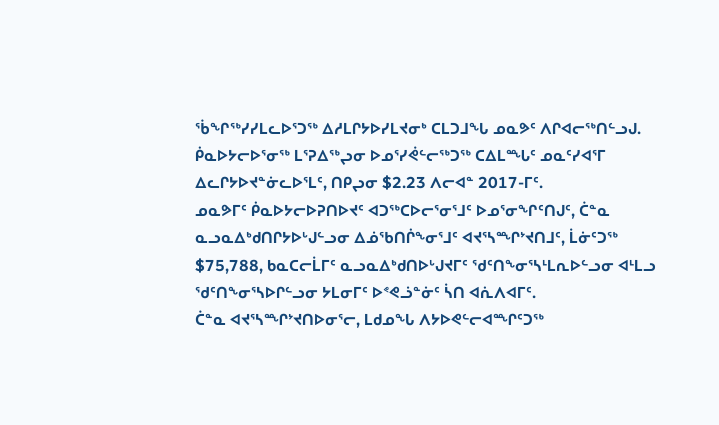ᖄᖏᖅᓯᓯᒪᓚᐅᕐᑐᖅ ᐃᓱᒪᒋᔭᐅᓯᒪᔪᓂᒃ ᑕᒪᑐᒧᖓ ᓄᓇᕗᑦ ᐱᒋᐊᓕᖅᑎᓪᓗᒍ. ᑮᓇᐅᔭᓕᐅᕐᓂᖅ ᒪᕐᕈᐃᖅᖢᓂ ᐅᓄᕐᓯᕚᓪᓕᖅᑐᖅ ᑕᐃᒪᙵᑦ ᓄᓇᑦᓯᐊᕐᒥ ᐃᓚᒋᔭᐅᔪᓐᓃᓚᐅᕐᒪᑦ, ᑎᑭᖢᓂ $2.23 ᐱᓕᐊᓐ 2017-ᒥᑦ.
ᓄᓇᕗᒥᑦ ᑮᓇᐅᔭᓕᐅᕈᑎᐅᔪᑦ ᐊᑐᖅᑕᐅᓕᕐᓂᕐᒧᑦ ᐅᓄᕐᓂᖏᑦᑎᒍᑦ, ᑖᓐᓇ ᓇᓗᓇᐃᒃᑯᑎᒋᔭᐅᒡᒍᓪᓗᓂ ᐃᓅᖃᑎᒌᖕᓂᕐᒧᑦ ᐊᔪᕐᓴᙱᔾᔪᑎᒧᑦ, ᒫᓃᑦᑐᖅ $75,788, ᑲᓇᑕᓕᒫᒥᑦ ᓇᓗᓇᐃᒃᑯᑎᐅᒡᒍᔪᒥᑦ ᖁᑦᑎᖕᓂᕐᓴᒻᒪᕆᐅᓪᓗᓂ ᐊᒻᒪᓗ ᖁᑦᑎᖕᓂᕐᓴᐅᒋᓪᓗᓂ ᔭᒪᓂᒥᑦ ᐅᕝᕙᓘᓐᓃᑦ ᓵᑎ ᐊᕇᐱᐊᒥᑦ.
ᑖᓐᓇ ᐊᔪᕐᓴᙱᔾᔪᑎᐅᓂᕐᓕ, ᒪᑯᓄᖓ ᐱᔭᐅᕙᓪᓕᐊᙱᑦᑐᖅ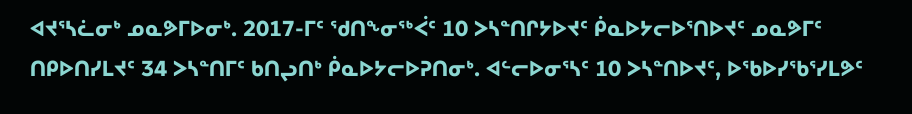ᐊᔪᕐᓴᓛᓂᒃ ᓄᓇᕗᒥᐅᓂᒃ. 2017-ᒥᑦ ᖁᑎᖕᓂᖅᐹᑦ 10 ᐳᓴᓐᑎᒋᔭᐅᔪᑦ ᑮᓇᐅᔭᓕᐅᕐᑎᐅᔪᑦ ᓄᓇᕗᒥᑦ ᑎᑭᐅᑎᓯᒪᔪᑦ 34 ᐳᓴᓐᑎᒥᑦ ᑲᑎᖢᑎᒃ ᑮᓇᐅᔭᓕᐅᕈᑎᓂᒃ. ᐊᓪᓕᐅᓂᕐᓴᑦ 10 ᐳᓴᓐᑎᐅᔪᑦ, ᐅᖃᐅᓯᖃᕐᓯᒪᕗᑦ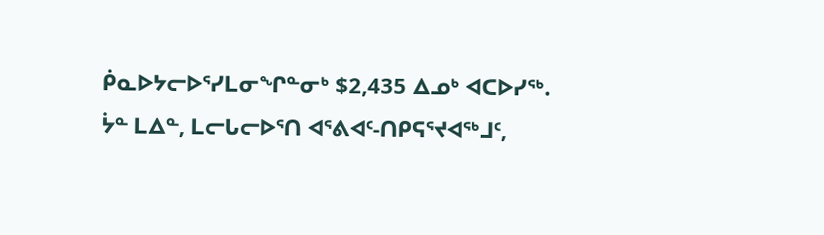ᑮᓇᐅᔭᓕᐅᕐᓯᒪᓂᖏᓐᓂᒃ $2,435 ᐃᓄᒃ ᐊᑕᐅᓯᖅ.
ᔮᓐ ᒪᐃᓐ, ᒪᓕᒐᓕᐅᕐᑎ ᐊᕐᕕᐊᑦ-ᑎᑭᕋᕐᔪᐊᖅᒧᑦ,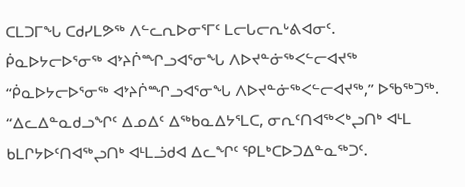ᑕᒪᑐᒥᖓ ᑕᑯᓯᒪᕗᖅ ᐱᓪᓚᕆᐅᓂᕐᒥᑦ ᒪᓕᒐᓕᕆᒡᕕᐊᓂᑦ.
ᑮᓇᐅᔭᓕᐅᕐᓂᖅ ᐊᔾᔨᒌᙱᓗᐊᕐᓂᖓ ᐱᐅᔪᓐᓃᖅᐸᓪᓕᐊᔪᖅ
“ᑮᓇᐅᔭᓕᐅᕐᓂᖅ ᐊᔾᔨᒌᙱᓗᐊᕐᓂᖓ ᐱᐅᔪᓐᓃᖅᐸᓪᓕᐊᔪᖅ,” ᐅᖃᖅᑐᖅ. “ᐃᓚᐃᓐᓇᑯᓗᖏᑦ ᐃᓄᐃᑦ ᐃᖅᑲᓇᐃᔭᕐᒪᑕ, ᓂᕆᑦᑎᐊᖅᐸᒃᖢᑎᒃ ᐊᒻᒪ ᑲᒪᒋᔭᐅᑦᑎᐊᖅᖢᑎᒃ ᐊᒻᒪᓘᑯᐊ ᐃᓚᖏᑦ ᕿᒪᒃᑕᐅᑐᐃᓐᓇᖅᑐᑦ.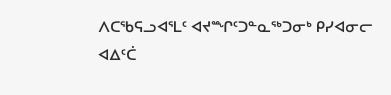ᐱᑕᖃᕋᓗᐊᕐᒪᑦ ᐊᔪᙱᑦᑐᓐᓇᖅᑐᓂᒃ ᑭᓯᐊᓂᓕ ᐊᐃᑦᑖ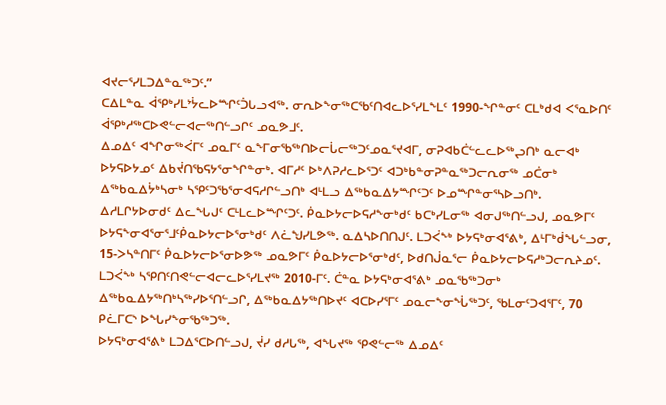ᐊᔪᓕᕐᓯᒪᑐᐃᓐᓇᖅᑐᑦ.”
ᑕᐃᒪᓐᓇ ᐋᕿᒃᓯᒪᔾᔮᓚᐅᙱᑦᑑᒐᓗᐊᖅ. ᓂᕆᐅᖕᓂᖅᑕᖃᑦᑎᐊᓚᐅᕐᓯᒪᖕᒪᑦ 1990-ᖏᓐᓂᑦ ᑕᒪᒃᑯᐊ ᐸᕐᓇᐅᑎᑦ ᐋᕿᒃᓱᖅᑕᐅᕙᓪᓕᐊᓕᖅᑎᓪᓗᒋᑦ ᓄᓇᕗᒧᑦ.
ᐃᓄᐃᑦ ᐊᖏᓂᖅᐹᒥᑦ ᓄᓇᒥᑦ ᓇᖕᒥᓂᖃᖅᑎᐅᓕᒑᓕᖅᑐᑦᓄᓇᕐᔪᐊᒥ, ᓂᕈᐊᑲᑖᓪᓚᓚᐅᖅᖢᑎᒃ ᓇᓕᐊᒃ ᐅᔭᕋᐅᔭᓄᑦ ᐃᑲᔫᑎᖃᕋᔭᕐᓂᖏᓐᓂᒃ. ᐊᒥᓱᑦ ᐅᒃᐱᕈᓱᓚᐅᕐᑐᑦ ᐊᑐᒃᑲᓐᓂᕈᓐᓇᖅᑐᓕᕆᓂᖅ ᓄᑖᓂᒃ ᐃᖅᑲᓇᐃᔮᒃᓴᓂᒃ ᓴᕿᑦᑐᖃᕐᓂᐊᕋᓱᒋᓪᓗᑎᒃ ᐊᒻᒪᓗ ᐃᖅᑲᓇᐃᔭᙱᑦᑐᑦ ᐅᓄᙱᓐᓂᕐᓴᐅᓗᑎᒃ.
ᐃᓱᒪᒋᔭᐅᓂᑯᑦ ᐃᓚᖓᒍᑦ ᑕᒻᒪᓚᐅᙱᑦᑐᑦ. ᑮᓇᐅᔭᓕᐅᕋᓱᖕᓂᒃᑯᑦ ᑲᑕᒃᓯᒪᓂᖅ ᐊᓂᒍᖅᑎᓪᓗᒍ, ᓄᓇᕗᒥᑦ ᐅᔭᕋᖕᓂᐊᕐᓂᕐᒧᑦᑮᓇᐅᔭᓕᐅᕐᓂᒃᑯᑦ ᐱᓛᖑᓯᒪᕗᖅ. ᓇᐃᓴᐅᑎᑎᒍᑦ. ᒪᑐᐹᖕᒃ ᐅᔭᕋᒃᓂᐊᕐᕕᒃ, ᐃᒻᒥᒃᑰᖓᓪᓗᓂ, 15-ᐳᓴᓐᑎᒥᑦ ᑮᓇᐅᔭᓕᐅᕐᓂᐅᕗᖅ ᓄᓇᕗᒥᑦ ᑮᓇᐅᔭᓕᐅᕐᓂᒃᑯᑦ, ᐅᑯᑎᒎᓇᕐᓕ ᑮᓇᐅᔭᓕᐅᕋᓱᒃᑐᓕᕆᔨᓄᑦ.
ᒪᑐᐹᖕᒃ ᓴᕿᑎᑦᑎᕙᓪᓕᐊᓕᓚᐅᕐᓯᒪᔪᖅ 2010-ᒥᑦ. ᑖᓐᓇ ᐅᔭᕋᒃᓂᐊᕐᕕᒃ ᓄᓇᖃᖅᑐᓂᒃ ᐃᖅᑲᓇᐃᔭᖅᑎᒃᓴᖅᓯᐅᕐᑎᓪᓗᒋ, ᐃᖅᑲᓇᐃᔭᖅᑎᐅᔪᑦ ᐊᑕᐅᓯᕐᒥᑦ ᓄᓇᓕᖕᓂᖔᖅᑐᑦ, ᖃᒪᓂᑦᑐᐊᕐᒥᑦ, 70 ᑭᓛᒥᑕᔅ ᐅᖓᓯᖕᓂᖃᖅᑐᖅ.
ᐅᔭᕋᒃᓂᐊᕐᕕᒃ ᒪᑐᐃᕐᑕᐅᑎᓪᓗᒍ, ᔫᓯ ᑯᓱᒐᖅ, ᐊᖓᔪᖅ ᕿᕙᓪᓕᖅ ᐃᓄᐃᑦ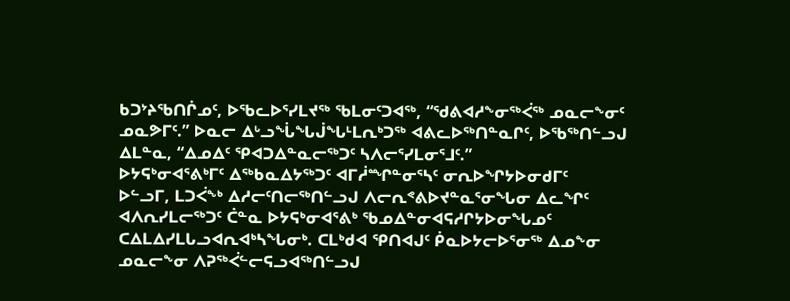ᑲᑐᔾᔨᖃᑎᒌᓄᑦ, ᐅᖃᓚᐅᕐᓯᒪᔪᖅ ᖃᒪᓂᑦᑐᐊᖅ, “ᖁᕕᐊᓱᖕᓂᖅᐹᖅ ᓄᓇᓕᖕᓂᑦ ᓄᓇᕗᒥᑦ.” ᐅᓇᓕ ᐃᒡᓗᖔᖓᒎᖓᒻᒪᕆᒃᑐᖅ ᐊᕕᓚᐅᖅᑎᓐᓇᒋᑦ, ᐅᖃᖅᑎᓪᓗᒍ ᐃᒪᓐᓇ, “ᐃᓄᐃᑦ ᕿᐊᑐᐃᓐᓇᓕᖅᑐᑦ ᓴᐱᓕᕐᓯᒪᓂᕐᒧᑦ.”
ᐅᔭᕋᒃᓂᐊᕐᕕᒃᒥᑦ ᐃᖅᑲᓇᐃᔭᖅᑐᑦ ᐊᒥᓲᙱᓐᓂᕐᓴᑦ ᓂᕆᐅᖏᔭᐅᓂᑯᒥᑦ
ᐅᓪᓗᒥ, ᒪᑐᐹᖕᒃ ᐃᓱᓕᑦᑎᓕᖅᑎᓪᓗᒍ ᐱᓕᕆᕝᕕᐅᔪᓐᓇᕐᓂᖓᓂ ᐃᓚᖏᑦ ᐊᐱᕆᓯᒪᓕᖅᑐᑦ ᑖᓐᓇ ᐅᔭᕋᒃᓂᐊᕐᕕᒃ ᖃᓄᐃᓐᓂᐊᕋᓱᒋᔭᐅᓂᖓᓄᑦ ᑕᐃᒪᐃᓯᒪᒐᓗᐊᕆᐊᒃᓴᖓᓂᒃ. ᑕᒪᒃᑯᐊ ᕿᑎᐊᒍᑦ ᑮᓇᐅᔭᓕᐅᕐᓂᖅ ᐃᓄᖕᓂ ᓄᓇᓕᖕᓂ ᐱᕈᖅᐹᓪᓕᕋᓗᐊᖅᑎᓪᓗᒍ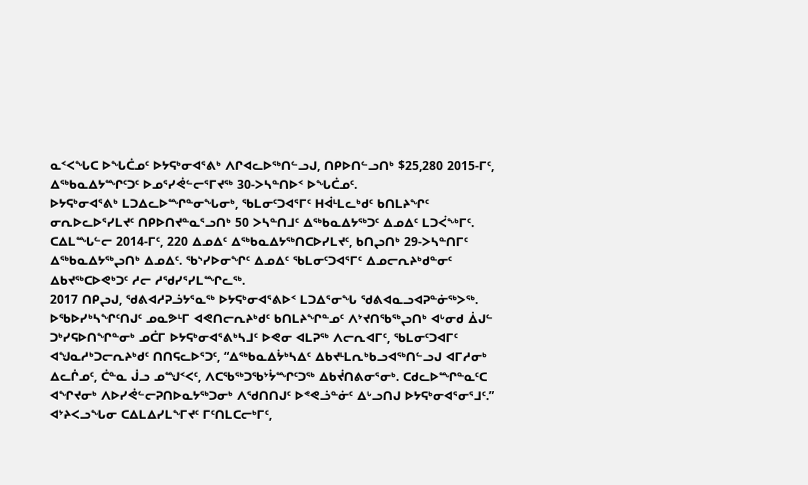ᓇᑉᐸᖓᑕ ᐅᖓᑖᓄᑦ ᐅᔭᕋᒃᓂᐊᕐᕕᒃ ᐱᒋᐊᓚᐅᖅᑎᓪᓗᒍ, ᑎᑭᐅᑎᓪᓗᑎᒃ $25,280 2015-ᒥᑦ, ᐃᖅᑲᓇᐃᔭᙱᑦᑐᑦ ᐅᓄᕐᓯᕚᓪᓕᕐᒥᔪᖅ 30-ᐳᓴᓐᑎᐅᑉ ᐅᖓᑖᓄᑦ.
ᐅᔭᕋᒃᓂᐊᕐᕕᒃ ᒪᑐᐃᓚᐅᙱᓐᓂᖓᓂᒃ, ᖃᒪᓂᑦᑐᐊᕐᒥᑦ ᕼᐋᒻᒪᓚᒃᑯᑦ ᑲᑎᒪᔨᖏᑦ ᓂᕆᐅᓚᐅᕐᓯᒪᔪᑦ ᑎᑭᐅᑎᔪᓐᓇᕐᓗᑎᒃ 50 ᐳᓴᓐᑎᒧᑦ ᐃᖅᑲᓇᐃᔭᖅᑐᑦ ᐃᓄᐃᑦ ᒪᑐᐹᖕᒃᒥᑦ. ᑕᐃᒪᙵᓪᓕ 2014-ᒥᑦ, 220 ᐃᓄᐃᑦ ᐃᖅᑲᓇᐃᔭᖅᑎᑕᐅᓯᒪᔪᑦ, ᑲᑎᖢᑎᒃ 29-ᐳᓴᓐᑎᒥᑦ ᐃᖅᑲᓇᐃᔭᖅᖢᑎᒃ ᐃᓄᐃᑦ. ᖃᔅᓯᐅᓂᖏᑦ ᐃᓄᐃᑦ ᖃᒪᓂᑦᑐᐊᕐᒥᑦ ᐃᓄᓕᕆᔨᒃᑯᓐᓂᑦ ᐃᑲᔪᖅᑕᐅᕙᒃᑐᑦ ᓱᓕ ᓱᖁᓯᕐᓯᒪᙱᓚᖅ.
2017 ᑎᑭᖢᒍ, ᖁᕕᐊᓱᕈᓘᔭᕐᓇᖅ ᐅᔭᕋᒃᓂᐊᕐᕕᐅᑉ ᒪᑐᐃᕐᓂᖓ ᖁᕕᐊᓇᓗᐊᕈᓐᓃᖅᐳᖅ. ᐅᖃᐅᓯᒃᓴᖏᑦᑎᒍᑦ ᓄᓇᕗᒻᒥ ᐊᕙᑎᓕᕆᔨᒃᑯᑦ ᑲᑎᒪᔨᖏᓐᓄᑦ ᐱᔾᔪᑎᖃᖅᖢᑎᒃ ᐊᒡᓂᑯ ᐄᒍᓪ ᑐᒃᓯᕋᐅᑎᖏᓐᓂᒃ ᓄᑖᒥ ᐅᔭᕋᒃᓂᐊᕐᕕᒃᓴᒧᑦ ᐅᕙᓂ ᐊᒪᕈᖅ ᐱᓕᕆᐊᒥᑦ, ᖃᒪᓂᑦᑐᐊᒥᑦ ᐊᖑᓇᓱᒃᑐᓕᕆᔨᒃᑯᑦ ᑎᑎᕋᓚᐅᕐᑐᑦ, “ᐃᖅᑲᓇᐃᔮᒃᓴᐃᑦ ᐃᑲᔪᒻᒪᕆᒃᑲᓗᐊᖅᑎᓪᓗᒍ ᐊᒥᓱᓂᒃ ᐃᓚᒌᓄᑦ, ᑖᓐᓇ ᒎᓗ ᓄᙳᑉᐸᑦ, ᐱᑕᖃᖅᑐᖃᔾᔮᙱᑦᑐᖅ ᐃᑲᔫᑎᕕᓂᕐᓂᒃ. ᑕᑯᓚᐅᙱᓐᓇᑦᑕ ᐊᖏᔪᓂᒃ ᐱᐅᓯᕚᓪᓕᕈᑎᐅᓇᔭᖅᑐᓂᒃ ᐱᖁᑎᑎᒍᑦ ᐅᕝᕙᓘᓐᓃᑦ ᐃᒡᓗᑎᒍ ᐅᔭᕋᒃᓂᐊᕐᓂᕐᒧᑦ.”
ᐊᔾᔨᐸᓗᖓᓂ ᑕᐃᒪᐃᓯᒪᖕᒥᔪᑦ ᒥᑦᑎᒪᑕᓕᒃᒥᑦ,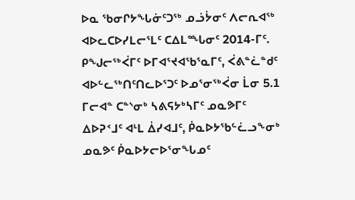ᐅᓇ ᖃᓂᒋᔭᖓᓃᑦᑐᖅ ᓄᓘᔮᓂᑦ ᐱᓕᕆᐊᖅ ᐊᐅᓚᑕᐅᓯᒪᓕᕐᒪᑦ ᑕᐃᒪᙵᓂᑦ 2014-ᒥᑦ. ᑭᖑᓕᖅᐹᒥᑦ ᐅᒥᐊᕐᔪᐊᖃᕐᓇᒥᑦ, ᐹᕕᓐᓛᓐᑯᑦ ᐊᐅᓪᓚᖅᑎᑦᑎᓚᐅᕐᑐᑦ ᐅᓄᕐᓂᖅᐹᓂ ᒫᓂ 5.1 ᒥᓕᐊᓐ ᑕᓐᔅᓂᒃ ᓴᕕᕋᔭᒃᓴᒥᑦ ᓄᓇᕗᒥᑦ ᐃᐅᕈᑉᒧᑦ ᐊᒻᒪ ᐄᓯᐊᒧᑦ, ᑮᓇᐅᔭᖃᓪᓛᓗᖕᓂᒃ ᓄᓇᕗᑦ ᑮᓇᐅᔭᓕᐅᕐᓂᖓᓄᑦ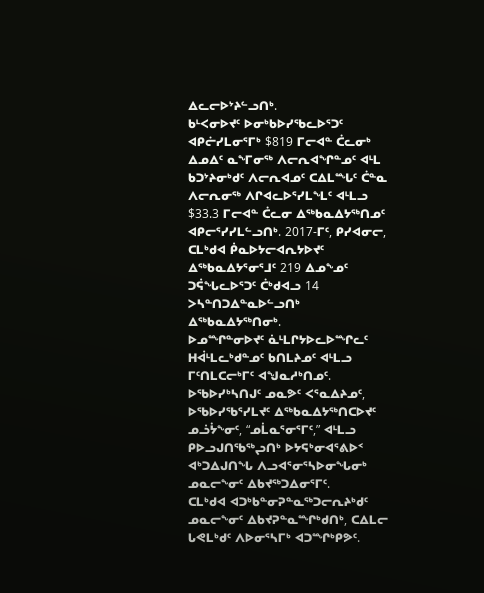ᐃᓚᓕᐅᔾᔨᓪᓗᑎᒃ.
ᑲᒻᐸᓂᐅᔪᑦ ᐅᓂᒃᑲᐅᓯᖃᓚᐅᕐᑐᑦ ᐊᑭᓖᓯᒪᓂᕐᒥᒃ $819 ᒥᓕᐊᓐ ᑖᓚᓂᒃ ᐃᓄᐃᑦ ᓇᖕᒥᓂᖅ ᐱᓕᕆᐊᖏᓐᓄᑦ ᐊᒻᒪ ᑲᑐᔾᔨᓂᒃᑯᑦ ᐱᓕᕆᐊᓄᑦ ᑕᐃᒪᙵᑦ ᑖᓐᓇ ᐱᓕᕆᓂᖅ ᐱᒋᐊᓚᐅᕐᓯᒪᖕᒪᑦ ᐊᒻᒪᓗ $33.3 ᒥᓕᐊᓐ ᑖᓚᓂ ᐃᖅᑲᓇᐃᔭᖅᑎᓄᑦ ᐊᑭᓕᕐᓯᓯᒪᓪᓗᑎᒃ. 2017-ᒥᑦ, ᑭᓯᐊᓂᓕ, ᑕᒪᒃᑯᐊ ᑮᓇᐅᔭᓕᐊᕆᔭᐅᔪᑦ ᐃᖅᑲᓇᐃᔭᕐᓂᕐᒧᑦ 219 ᐃᓄᖕᓄᑦ ᑐᕌᖓᓚᐅᕐᑐᑦ ᑖᒃᑯᐊᓗ 14 ᐳᓴᓐᑎᑐᐃᓐᓇᐅᓪᓗᑎᒃ ᐃᖅᑲᓇᐃᔭᖅᑎᓂᒃ.
ᐅᓄᙱᓐᓂᐅᔪᑦ ᓈᒻᒪᒋᔭᐅᓚᐅᙱᓚᑦ ᕼᐋᒻᒪᓚᒃᑯᓐᓄᑦ ᑲᑎᒪᔨᓄᑦ ᐊᒻᒪᓗ ᒥᑦᑎᒪᑕᓕᒃᒥᑦ ᐊᖑᓇᓱᒃᑎᓄᑦ. ᐅᖃᐅᓯᒃᓴᑎᒍᑦ ᓄᓇᕗᑦ ᐸᕐᓇᐃᔨᓄᑦ, ᐅᖃᐅᓯᖃᕐᓯᒪᔪᑦ ᐃᖅᑲᓇᐃᔭᖅᑎᑕᐅᔪᑦ ᓄᓘᔮᖕᓂᑦ, “ᓄᒫᓇᕐᓂᕐᒥᑦ,” ᐊᒻᒪᓗ ᑭᐅᓗᒍᑎᖃᖅᖢᑎᒃ ᐅᔭᕋᒃᓂᐊᕐᕕᐅᑉ ᐊᒃᑐᐃᒍᑎᖓ ᐱᓗᐊᕐᓂᕐᓴᐅᓂᖓᓂᒃ ᓄᓇᓕᖕᓂᑦ ᐃᑲᔪᖅᑐᐃᓂᕐᒥᑦ.
ᑕᒪᒃᑯᐊ ᐊᑐᒃᑲᓐᓂᕈᓐᓇᖅᑐᓕᕆᔨᒃᑯᑦ ᓄᓇᓕᖕᓂᑦ ᐃᑲᔪᕈᓐᓇᙱᒃᑯᑎᒃ, ᑕᐃᒪᓕ ᒐᕙᒪᒃᑯᑦ ᐱᐅᓂᕐᓴᒥᒃ ᐊᑐᙱᒃᑭᕗᑦ.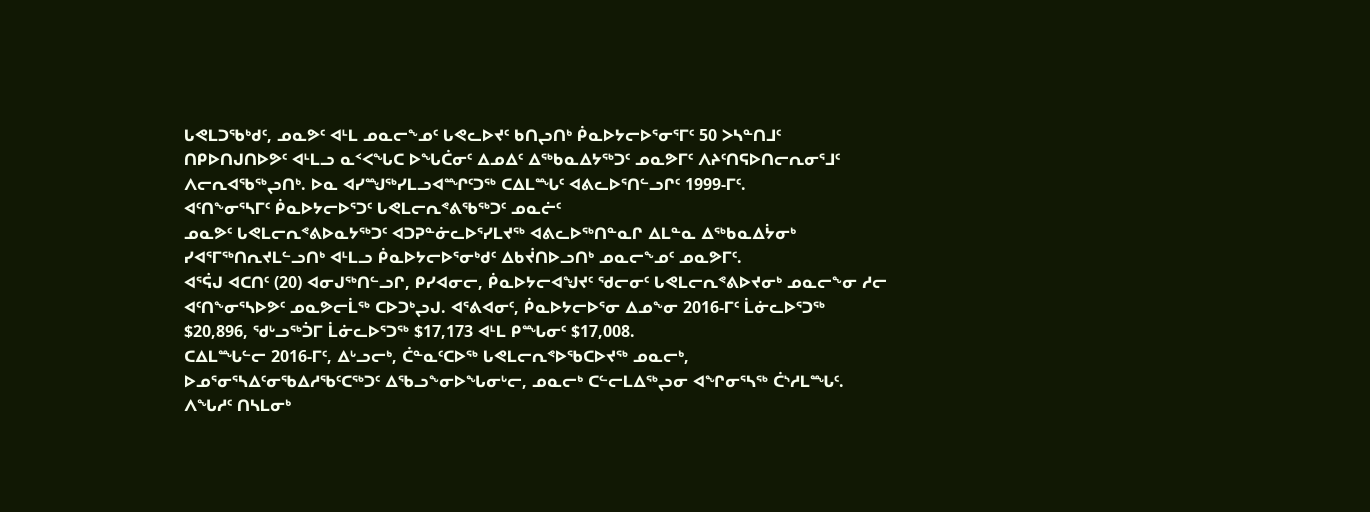ᒐᕙᒪᑐᖃᒃᑯᑦ, ᓄᓇᕗᑦ ᐊᒻᒪ ᓄᓇᓕᖕᓄᑦ ᒐᕙᓚᐅᔪᑦ ᑲᑎᖢᑎᒃ ᑮᓇᐅᔭᓕᐅᕐᓂᕐᒥᑦ 50 ᐳᓴᓐᑎᒧᑦ ᑎᑭᐅᑎᒍᑎᐅᕗᑦ ᐊᒻᒪᓗ ᓇᑉᐸᖓᑕ ᐅᖓᑖᓂᑦ ᐃᓄᐃᑦ ᐃᖅᑲᓇᐃᔭᖅᑐᑦ ᓄᓇᕗᒥᑦ ᐱᔨᑦᑎᕋᐅᑎᓕᕆᓂᕐᒧᑦ ᐱᓕᕆᐊᖃᖅᖢᑎᒃ. ᐅᓇ ᐊᓯᙳᖅᓯᒪᓗᐊᙱᑦᑐᖅ ᑕᐃᒪᙵᑦ ᐊᕕᓚᐅᕐᑎᓪᓗᒋᑦ 1999-ᒥᑦ.
ᐊᑦᑎᖕᓂᕐᓴᒥᑦ ᑮᓇᐅᔭᓕᐅᕐᑐᑦ ᒐᕙᒪᓕᕆᕝᕕᖃᖅᑐᑦ ᓄᓇᓖᑦ
ᓄᓇᕗᑦ ᒐᕙᒪᓕᕆᕝᕕᐅᓇᔭᖅᑐᑦ ᐊᑐᕈᓐᓃᓚᐅᕐᓯᒪᔪᖅ ᐊᕕᓚᐅᖅᑎᓐᓇᒋ ᐃᒪᓐᓇ ᐃᖅᑲᓇᐃᔮᓂᒃ ᓯᐊᕐᒥᖅᑎᕆᔪᒪᓪᓗᑎᒃ ᐊᒻᒪᓗ ᑮᓇᐅᔭᓕᐅᕐᓂᒃᑯᑦ ᐃᑲᔫᑎᐅᓗᑎᒃ ᓄᓇᓕᖕᓄᑦ ᓄᓇᕗᒥᑦ.
ᐊᕐᕌᒍ ᐊᑕᑎᑦ (20) ᐊᓂᒍᖅᑎᓪᓗᒋ, ᑭᓯᐊᓂᓕ, ᑮᓇᐅᔭᓕᐊᖑᔪᑦ ᖁᓕᓂᑦ ᒐᕙᒪᓕᕆᕝᕕᐅᔪᓂᒃ ᓄᓇᓕᖕᓂ ᓱᓕ ᐊᑦᑎᖕᓂᕐᓴᐅᕗᑦ ᓄᓇᕗᓕᒫᖅ ᑕᐅᑐᒃᖢᒍ. ᐊᕐᕕᐊᓂᑦ, ᑮᓇᐅᔭᓕᐅᕐᓂ ᐃᓄᖕᓂ 2016-ᒥᑦ ᒫᓃᓚᐅᕐᑐᖅ $20,896, ᖁᒡᓗᖅᑑᒥ ᒫᓃᓚᐅᕐᑐᖅ $17,173 ᐊᒻᒪ ᑭᙵᓂᑦ $17,008.
ᑕᐃᒪᙵᓪᓕ 2016-ᒥᑦ, ᐃᒡᓗᓕᒃ, ᑖᓐᓇᑦᑕᐅᖅ ᒐᕙᒪᓕᕆᕝᐅᖃᑕᐅᔪᖅ ᓄᓇᓕᒃ, ᐅᓄᕐᓂᕐᓴᐃᑦᓂᖃᐃᓱᖃᑦᑕᖅᑐᑦ ᐃᖃᓗᖕᓂᐅᖓᓂᒡᓕ, ᓄᓇᓕᒃ ᑕᓪᓕᒪᐃᖅᖢᓂ ᐊᖏᓂᕐᓴᖅ ᑖᔅᓱᒪᙵᑦ. ᐱᖓᓱᑦ ᑎᓴᒪᓂᒃ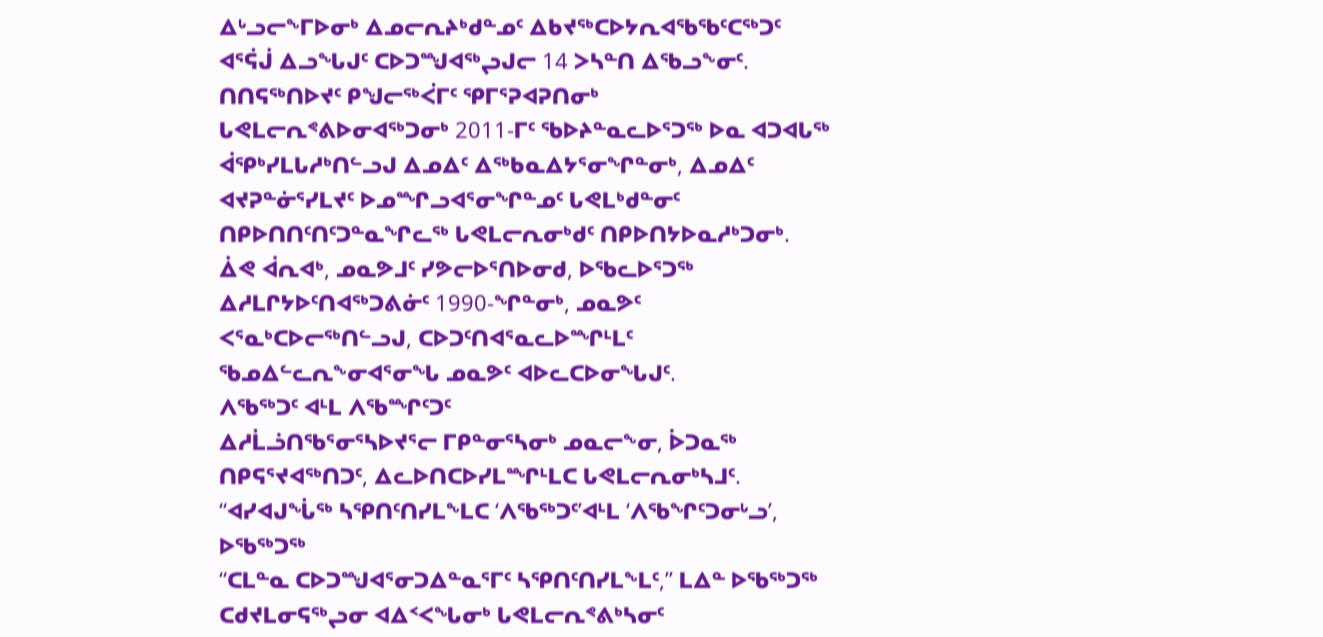ᐃᒡᓗᓕᖕᒥᐅᓂᒃ ᐃᓄᓕᕆᔨᒃᑯᓐᓄᑦ ᐃᑲᔪᖅᑕᐅᔭᕆᐊᖃᖃᑦᑕᖅᑐᑦ ᐊᕐᕌᒎ ᐃᓗᖓᒍᑦ ᑕᐅᑐᙳᐊᖅᖢᒍᓕ 14 ᐳᓴᓐᑎ ᐃᖃᓗᖕᓂᑦ.
ᑎᑎᕋᖅᑎᐅᔪᑦ ᑭᖑᓕᖅᐹᒥᑦ ᕿᒥᕐᕈᐊᕈᑎᓂᒃ ᒐᕙᒪᓕᕆᕝᕕᐅᓂᐊᖅᑐᓂᒃ 2011-ᒥᑦ ᖃᐅᔨᓐᓇᓚᐅᕐᑐᖅ ᐅᓇ ᐊᑐᐊᒐᖅ ᐋᕿᒃᓯᒪᒐᓱᒃᑎᓪᓗᒍ ᐃᓄᐃᑦ ᐃᖅᑲᓇᐃᔭᕐᓂᖏᓐᓂᒃ, ᐃᓄᐃᑦ ᐊᔪᕈᓐᓃᕐᓯᒪᔪᑦ ᐅᓄᙱᓗᐊᕐᓂᖏᓐᓄᑦ ᒐᕙᒪᒃᑯᓐᓂᑦ ᑎᑭᐅᑎᑎᑦᑎᑦᑐᓐᓇᖏᓚᖅ ᒐᕙᒪᓕᕆᓂᒃᑯᑦ ᑎᑭᐅᑎᔭᐅᓇᓱᒃᑐᓂᒃ.
ᐄᕙ ᐋᕆᐊᒃ, ᓄᓇᕗᒧᑦ ᓯᕗᓕᐅᕐᑎᐅᓂᑯ, ᐅᖃᓚᐅᕐᑐᖅ ᐃᓱᒪᒋᔭᐅᑦᑎᐊᖅᑐᕕᓃᑦ 1990-ᖏᓐᓂᒃ, ᓄᓇᕗᑦ ᐸᕐᓇᒃᑕᐅᓕᖅᑎᓪᓗᒍ, ᑕᐅᑐᑦᑎᐊᕐᓇᓚᐅᙱᒻᒪᑦ ᖃᓄᐃᓪᓚᕆᖕᓂᐊᕐᓂᖓ ᓄᓇᕗᑦ ᐊᐅᓚᑕᐅᓂᖓᒍᑦ.
ᐱᖃᖅᑐᑦ ᐊᒻᒪ ᐱᖃᙱᑦᑐᑦ
ᐃᓱᒫᓘᑎᖃᕐᓂᕐᓴᐅᔪᕐᓕ ᒥᑭᓐᓂᕐᓴᓂᒃ ᓄᓇᓕᖕᓂ, ᐆᑐᓇᖅ ᑎᑭᕋᕐᔪᐊᖅᑎᑐᑦ, ᐃᓚᐅᑎᑕᐅᓯᒪᙱᒻᒪᑕ ᒐᕙᒪᓕᕆᓂᒃᓴᒧᑦ.
“ᐊᓯᐊᒍᖔᖅ ᓴᕿᑎᑦᑎᓯᒪᖕᒪᑕ ‘ᐱᖃᖅᑐᑦ’ᐊᒻᒪ ‘ᐱᖃᖏᑦᑐᓂᒡᓗ’, ᐅᖃᖅᑐᖅ
“ᑕᒪᓐᓇ ᑕᐅᑐᙳᐊᕐᓂᑐᐃᓐᓇᕐᒥᑦ ᓴᕿᑎᑦᑎᓯᒪᖕᒪᑦ,” ᒪᐃᓐ ᐅᖃᖅᑐᖅ ᑕᑯᔪᒪᓂᕋᖅᖢᓂ ᐊᐃᑉᐸᖓᓂᒃ ᒐᕙᒪᓕᕆᕝᕕᒃᓴᓂᑦ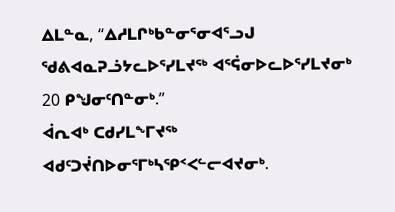ᐃᒪᓐᓇ, “ᐃᓱᒪᒋᒃᑲᓐᓂᕐᓂᐊᕐᓗᒍ ᖁᕕᐊᓇᕈᓘᔭᓚᐅᕐᓯᒪᔪᖅ ᐊᕐᕌᓂᐅᓚᐅᕐᓯᒪᔪᓂᒃ 20 ᑭᖑᓂᑦᑎᓐᓂᒃ.”
ᐋᕆᐊᒃ ᑕᑯᓯᒪᖕᒥᔪᖅ ᐊᑯᑦᑐᔫᑎᐅᓂᕐᒥᒃᓴᕿᑉᐸᓪᓕᐊᔪᓂᒃ.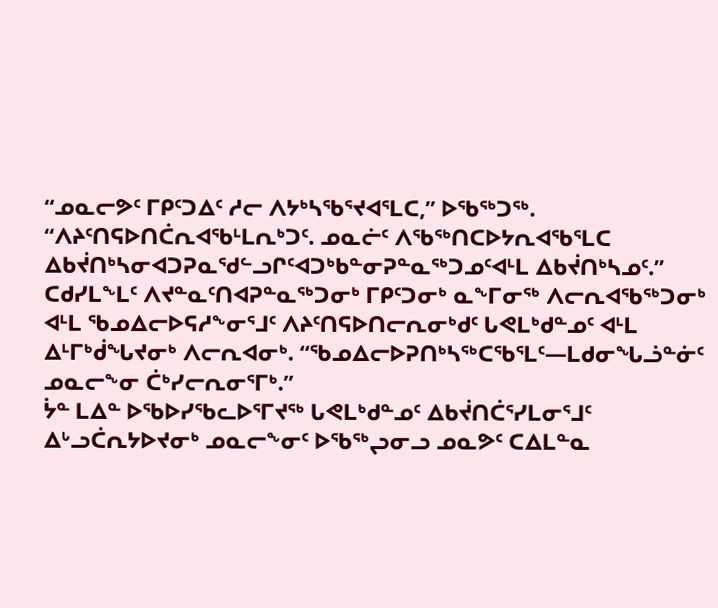“ᓄᓇᓕᕗᑦ ᒥᑭᑦᑐᐃᑦ ᓱᓕ ᐱᔭᒃᓴᖃᕐᔪᐊᕐᒪᑕ,” ᐅᖃᖅᑐᖅ. “ᐱᔨᑦᑎᕋᐅᑎᑖᕆᐊᖃᒻᒪᕆᒃᑐᑦ. ᓄᓇᓖᑦ ᐱᖃᖅᑎᑕᐅᔭᕆᐊᖃᕐᒪᑕ ᐃᑲᔫᑎᒃᓴᓂᐊᑐᕈᓇᖁᓪᓗᒋᑦᐊᑐᒃᑲᓐᓂᕈᓐᓇᖅᑐᓄᑦᐊᒻᒪ ᐃᑲᔫᑎᒃᓴᓄᑦ.”
ᑕᑯᓯᒪᖕᒪᑦ ᐱᔪᓐᓇᑦᑎᐊᕈᓐᓇᖅᑐᓂᒃ ᒥᑭᑦᑐᓂᒃ ᓇᖕᒥᓂᖅ ᐱᓕᕆᐊᖃᖅᑐᓂᒃ ᐊᒻᒪ ᖃᓄᐃᓕᐅᕋᓱᖕᓂᕐᒧᑦ ᐱᔨᑦᑎᕋᐅᑎᓕᕆᓂᒃᑯᑦ ᒐᕙᒪᒃᑯᓐᓄᑦ ᐊᒻᒪ ᐃᒻᒥᒃᑰᖓᔪᓂᒃ ᐱᓕᕆᐊᓂᒃ. “ᖃᓄᐃᓕᐅᕈᑎᒃᓴᖅᑕᖃᕐᒪᑦ—ᒪᑯᓂᖓᓘᓐᓃᑦ ᓄᓇᓕᖕᓂ ᑖᒃᓯᓕᕆᓂᕐᒥᒃ.”
ᔮᓐ ᒪᐃᓐ ᐅᖃᐅᓯᖃᓚᐅᕐᒥᔪᖅ ᒐᕙᒪᒃᑯᓐᓄᑦ ᐃᑲᔫᑎᑖᕐᓯᒪᓂᕐᒧᑦ ᐃᒡᓗᑖᕆᔭᐅᔪᓂᒃ ᓄᓇᓕᖕᓂᑦ ᐅᖃᖅᖢᓂᓗ ᓄᓇᕗᑦ ᑕᐃᒪᓐᓇ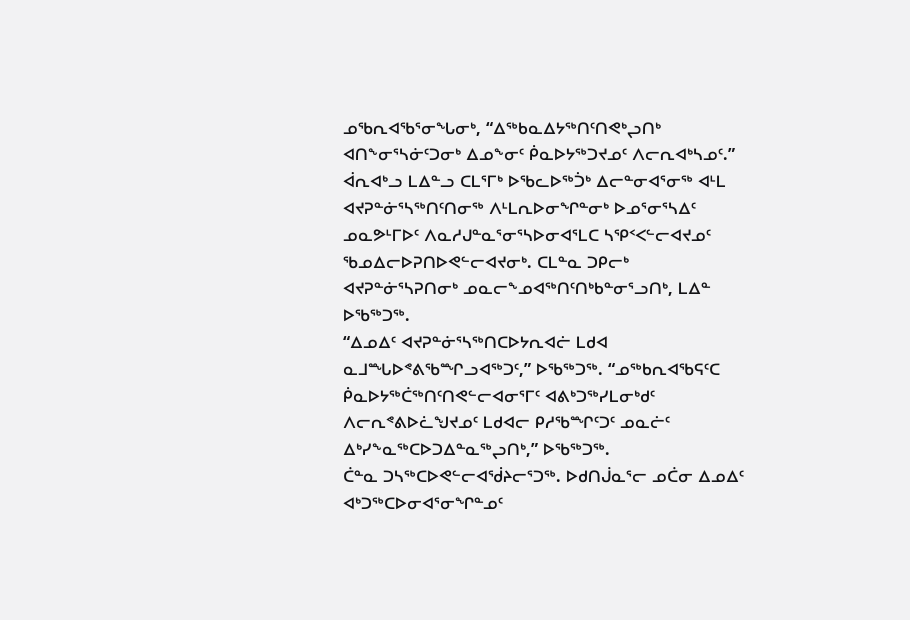ᓄᖃᕆᐊᖃᕐᓂᖓᓂᒃ, “ᐃᖅᑲᓇᐃᔭᖅᑎᑦᑎᕙᒃᖢᑎᒃ ᐊᑎᖕᓂᕐᓴᓃᑦᑐᓂᒃ ᐃᓄᖕᓂᑦ ᑮᓇᐅᔭᖅᑐᔪᓄᑦ ᐱᓕᕆᐊᒃᓴᓄᑦ.”
ᐋᕆᐊᒃᓗ ᒪᐃᓐᓗ ᑕᒪᕐᒥᒃ ᐅᖃᓚᐅᖅᑑᒃ ᐃᓕᓐᓂᐊᕐᓂᖅ ᐊᒻᒪ ᐊᔪᕈᓐᓃᕐᓴᖅᑎᑦᑎᓂᖅ ᐱᒻᒪᕆᐅᓂᖏᓐᓂᒃ ᐅᓄᕐᓂᕐᓴᐃᑦ ᓄᓇᕗᒻᒥᐅᑦ ᐱᓇᓱᒍᓐᓇᕐᓂᕐᓴᐅᓂᐊᕐᒪᑕ ᓴᕿᑉᐸᓪᓕᐊᔪᓄᑦ ᖃᓄᐃᓕᐅᕈᑎᐅᕙᓪᓕᐊᔪᓂᒃ. ᑕᒪᓐᓇ ᑐᑭᓕᒃ ᐊᔪᕈᓐᓃᕐᓴᕈᑎᓂᒃ ᓄᓇᓕᖕᓄᐊᖅᑎᑦᑎᒃᑲᓐᓂᕐᓗᑎᒃ, ᒪᐃᓐ ᐅᖃᖅᑐᖅ.
“ᐃᓄᐃᑦ ᐊᔪᕈᓐᓃᕐᓴᖅᑎᑕᐅᔭᕆᐊᓖ ᒪᑯᐊ ᓇᒧᙵᐅᕝᕕᖃᙱᓗᐊᖅᑐᑦ,” ᐅᖃᖅᑐᖅ. “ᓄᖅᑲᕆᐊᖃᕋᑦᑕ ᑮᓇᐅᔭᖅᑖᖅᑎᑦᑎᕙᓪᓕᐊᓂᕐᒥᑦ ᐊᕕᒃᑐᖅᓯᒪᓂᒃᑯᑦ ᐱᓕᕆᕝᕕᐅᓛᖑᔪᓄᑦ ᒪᑯᐊᓕ ᑭᓱᖃᙱᑦᑐᑦ ᓄᓇᓖᑦ ᐃᒃᓯᖕᓇᖅᑕᐅᑐᐃᓐᓇᖅᖢᑎᒃ,” ᐅᖃᖅᑐᖅ.
ᑖᓐᓇ ᑐᓴᖅᑕᐅᕙᓪᓕᐊᖂᔨᓕᕐᑐᖅ. ᐅᑯᑎᒎᓇᕐᓕ ᓄᑖᓂ ᐃᓄᐃᑦ ᐊᒃᑐᖅᑕᐅᓂᐊᕐᓂᖏᓐᓄᑦ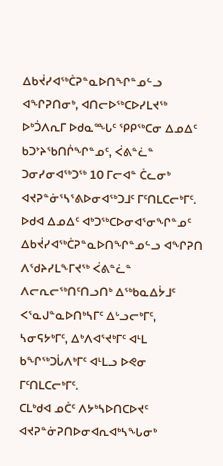ᐃᑲᔫᓯᐊᖅᑖᕈᓐᓇᐅᑎᖏᓐᓄᓪᓗ ᐊᖏᕈᑎᓂᒃ, ᐊᑎᓕᐅᖅᑕᐅᓯᒪᔪᖅ ᐅᒃᑑᐱᕆᒥ ᐅᑯᓇᙵᑦ ᕿᑭᖅᑕᓂ ᐃᓄᐃᑦ ᑲᑐᔾᔨᖃᑎᒌᖏᓐᓄᑦ, ᐹᕕᓐᓛᓐ ᑐᓂᓯᓂᐊᖅᑐᖅ 10 ᒥᓕᐊᓐ ᑖᓚᓂᒃ ᐊᔪᕈᓐᓃᕐᓴᕐᕕᐅᓂᐊᖅᑐᒧᑦ ᒥᑦᑎᒪᑕᓕᒃᒥᑦ. ᐅᑯᐊ ᐃᓄᐃᑦ ᐊᒃᑐᖅᑕᐅᓂᐊᕐᓂᖏᓐᓄᑦ ᐃᑲᔫᓯᐊᖅᑖᕈᓐᓇᐅᑎᖏᓐᓄᓪᓗ ᐊᖏᕈᑎ ᐱᖁᔨᓯᒪᖕᒥᔪᖅ ᐹᕕᓐᓛᓐ ᐱᓕᕆᓕᖅᑎᑦᑎᓗᑎᒃ ᐃᖅᑲᓇᐃᔮᒧᑦ ᐸᕐᓇᒍᓐᓇᐅᑎᒃᓴᒥᑦ ᐃᒡᓗᓕᒃᒥᑦ, ᓴᓂᕋᔭᒃᒥᑦ, ᐃᒃᐱᐊᕐᔪᒃᒥᑦ ᐊᒻᒪ ᑲᖏᖅᑐᒑᐱᒃᒥᑦ ᐊᒻᒪᓗ ᐅᕙᓂ ᒥᑦᑎᒪᑕᓕᒃᒥᑦ.
ᑕᒪᒃᑯᐊ ᓄᑖᑦ ᐱᔭᒃᓴᐅᑎᑕᐅᔪᑦ ᐊᔪᕈᓐᓃᕈᑎᐅᓂᐊᕆᐊᒃᓴᖓᓂᒃ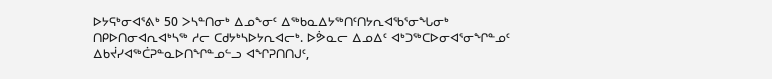ᐅᔭᕋᒃᓂᐊᕐᕕᒃ 50 ᐳᓴᓐᑎᓂᒃ ᐃᓄᖕᓂᑦ ᐃᖅᑲᓇᐃᔭᖅᑎᑦᑎᔭᕆᐊᖃᕐᓂᖓᓂᒃ ᑎᑭᐅᑎᓂᐊᕆᐊᒃᓴᖅ ᓱᓕ ᑕᑯᔭᒃᓴᐅᔭᕆᐊᓕᒃ. ᐅᕘᓇᓕ ᐃᓄᐃᑦ ᐊᒃᑐᖅᑕᐅᓂᐊᕐᓂᖏᓐᓄᑦ ᐃᑲᔫᓯᐊᖅᑖᕈᓐᓇᐅᑎᖏᓐᓄᓪᓗ ᐊᖏᕈᑎᑎᒍᑦ,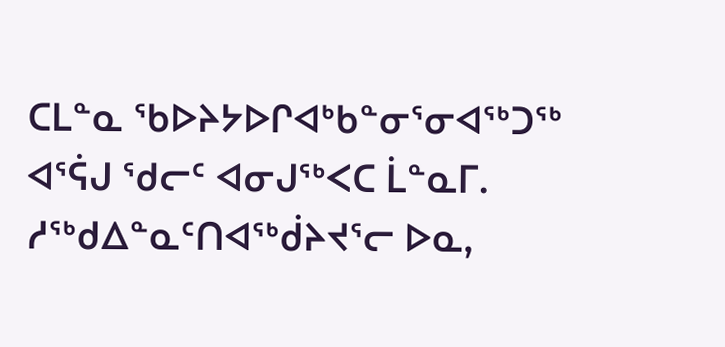ᑕᒪᓐᓇ ᖃᐅᔨᔭᐅᒋᐊᒃᑲᓐᓂᕐᓂᐊᖅᑐᖅ ᐊᕐᕌᒍ ᖁᓕᑦ ᐊᓂᒍᖅᐸᑕ ᒫᓐᓇᒥ.
ᓱᖅᑯᐃᓐᓇᑦᑎᐊᖅᑰᔨᔪᕐᓕ ᐅᓇ,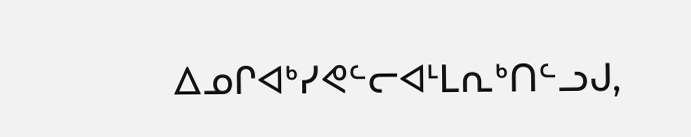ᐃᓄᒋᐊᒃᓯᕙᓪᓕᐊᒻᒪᕆᒃᑎᓪᓗᒍ,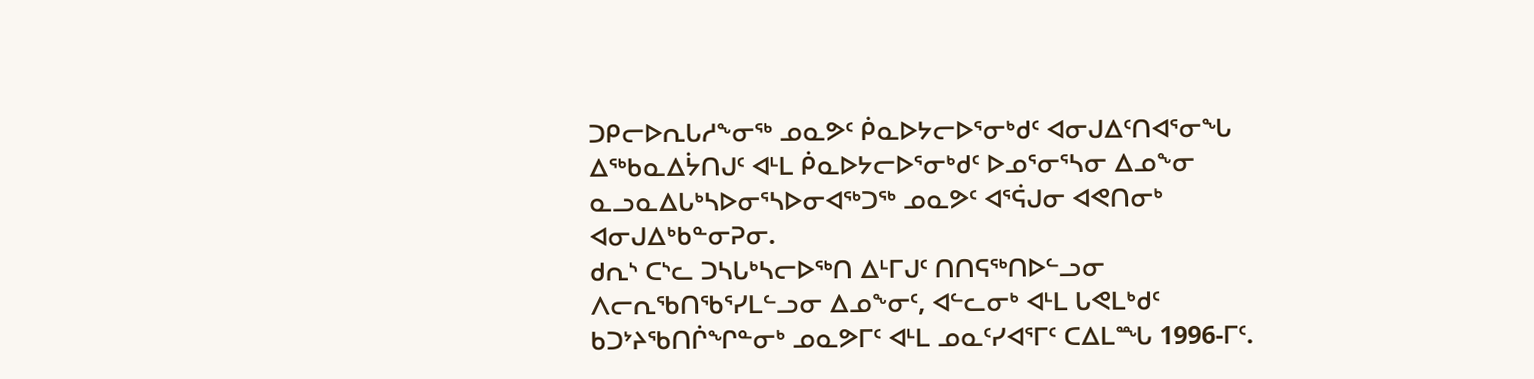ᑐᑭᓕᐅᕆᒐᓱᖕᓂᖅ ᓄᓇᕗᑦ ᑮᓇᐅᔭᓕᐅᕐᓂᒃᑯᑦ ᐊᓂᒍᐃᑦᑎᐊᕐᓂᖓ ᐃᖅᑲᓇᐃᔮᑎᒍᑦ ᐊᒻᒪ ᑮᓇᐅᔭᓕᐅᕐᓂᒃᑯᑦ ᐅᓄᕐᓂᕐᓴᓂ ᐃᓄᖕᓂ ᓇᓗᓇᐃᒐᒃᓴᐅᓂᕐᓴᐅᓂᐊᖅᑐᖅ ᓄᓇᕗᑦ ᐊᕐᕌᒍᓂ ᐊᕙᑎᓂᒃ ᐊᓂᒍᐃᒃᑲᓐᓂᕈᓂ.
ᑯᕆᔅ ᑕᔅᓚ ᑐᓴᒐᒃᓴᓕᐅᖅᑎ ᐃᒻᒥᒍᑦ ᑎᑎᕋᖅᑎᐅᓪᓗᓂ ᐱᓕᕆᖃᑎᖃᕐᓯᒪᓪᓗᓂ ᐃᓄᖕᓂᑦ, ᐊᓪᓚᓂᒃ ᐊᒻᒪ ᒐᕙᒪᒃᑯᑦ ᑲᑐᔾᔨᖃᑎᒌᖏᓐᓂᒃ ᓄᓇᕗᒥᑦ ᐊᒻᒪ ᓄᓇᑦᓯᐊᕐᒥᑦ ᑕᐃᒪᙵ 1996-ᒥᑦ.